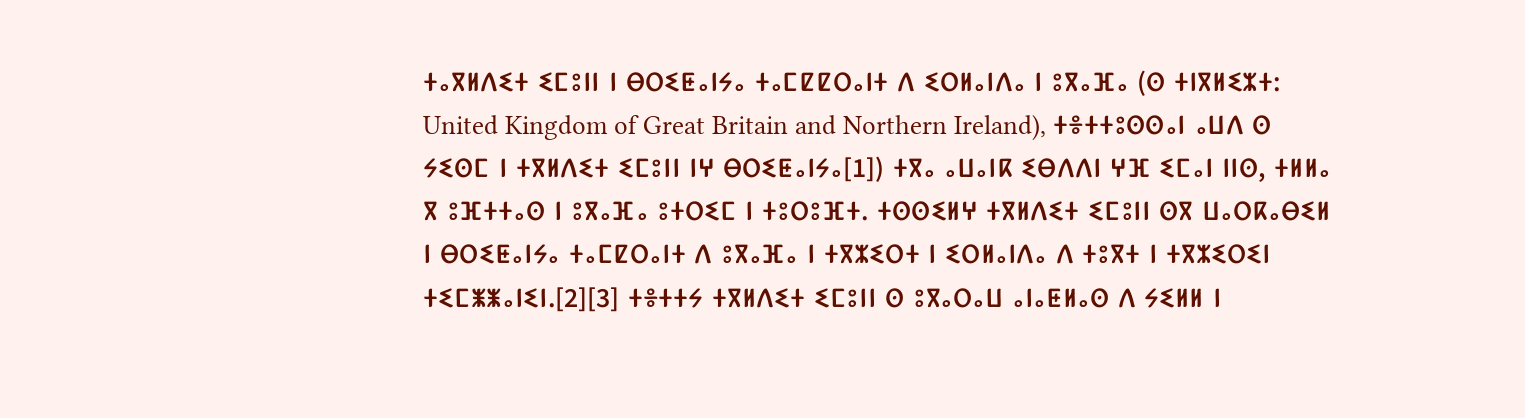ⵜⴰⴳⵍⴷⵉⵜ ⵉⵎⵓⵏⵏ ⵏ ⴱⵔⵉⵟⴰⵏⵢⴰ ⵜⴰⵎⵇⵇⵔⴰⵏⵜ ⴷ ⵉⵔⵍⴰⵏⴷⴰ ⵏ ⵓⴳⴰⴼⴰ (ⵙ ⵜⵏⴳⵍⵉⵣⵜ: United Kingdom of Great Britain and Northern Ireland), ⵜⴻⵜⵜⵓⵙⵙⴰⵏ ⴰⵡⴷ ⵙ ⵢⵉⵙⵎ ⵏ ⵜⴳⵍⴷⵉⵜ ⵉⵎⵓⵏⵏ ⵏⵖ ⴱⵔⵉⵟⴰⵏⵢⴰ[1]) ⵜⴳⴰ ⴰⵡⴰⵏⴽ ⵉⴱⴷⴷⵏ ⵖⴼ ⵉⵎⴰⵏ ⵏⵏⵙ, ⵜⵍⵍⴰ ⴳ ⵓⴼⵜⵜⴰⵙ ⵏ ⵓⴳⴰⴼⴰ ⵓⵜⵔⵉⵎ ⵏ ⵜⵓⵔⵓⴼⵜ. ⵜⵙⵙⵉⵍⵖ ⵜⴳⵍⴷⵉⵜ ⵉⵎⵓⵏⵏ ⵙⴳ ⵡⴰⵔⴽⴰⴱⵉⵍ ⵏ ⴱⵔⵉⵟⴰⵏⵢⴰ ⵜⴰⵎⵇⵔⴰⵏⵜ ⴷ ⵓⴳⴰⴼⴰ ⵏ ⵜⴳⵣⵉⵔⵜ ⵏ ⵉⵔⵍⴰⵏⴷⴰ ⴷ ⵜⵓⴳⵜ ⵏ ⵜⴳⵣⵉⵔⵉⵏ ⵜⵉⵎⵥⵥⴰⵏⵉⵏ.[2][3] ⵜⴻⵜⵜⵢ ⵜⴳⵍⴷⵉⵜ ⵉⵎⵓⵏⵏ ⵙ ⵓⴳⴰⵔⴰⵡ ⴰⵏⴰⵟⵍⴰⵙ ⴷ ⵢⵉⵍⵍ ⵏ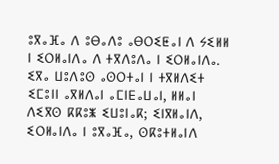ⵓⴳⴰⴼⴰ ⴷ ⵓⴱⴰⴷⵓ ⴰⴱⵔⵉⵟⴰⵏ ⴷ ⵢⵉⵍⵍ ⵏ ⵉⵔⵍⴰⵏⴷⴰ ⴷ ⵜⴳⴷⵓⴷⴰ ⵏ ⵉⵔⵍⴰⵏⴷⴰ.
ⵉⴳⴰ ⵡⵓⴷⵓⵙ ⴰⵙⵔⵜⴰⵏ ⵏ ⵜⴳⵍⴷⵉⵜ ⵉⵎⵓⵏⵏ ⴰⴳⵍⴷⴰⵏ ⴰⵎⵏⴹⴰⵡⴰⵏ, ⵍⵍⴰⵏ ⴷⵉⴳⵙ ⴽⴽⵓⵥ ⵉⵡⵓⵏⴰⴽ; ⵉⵏⴳⵍⴰⵏⴷ, ⵉⵔⵍⴰⵏⴷⴰ ⵏ ⵓⴳⴰⴼⴰ, ⵙⴽⵓⵜⵍⴰⵏⴷ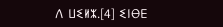ⴷ ⵡⵉⵍⵣ.[4] ⵉⵏⴱⴹ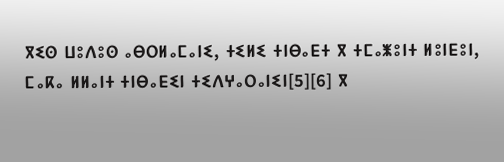ⴳⵉⵙ ⵡⵓⴷⵓⵙ ⴰⴱⵔⵍⴰⵎⴰⵏⵉ, ⵜⵉⵍⵉ ⵜⵏⴱⴰⴹⵜ ⴳ ⵜⵎⴰⵥⵓⵏⵜ ⵍⵓⵏⴹⵓⵏ, ⵎⴰⴽⴰ ⵍⵍⴰⵏⵜ ⵜⵏⴱⴰⴹⵉⵏ ⵜⵉⴷⵖⴰⵔⴰⵏⵉⵏ[5][6] ⴳ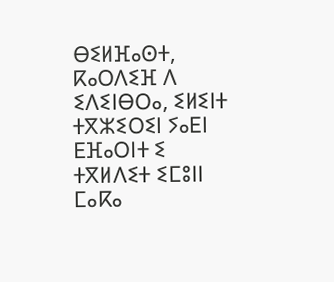ⴱⵉⵍⴼⴰⵙⵜ, ⴽⴰⵔⴷⵉⴼ ⴷ ⵉⴷⵉⵏⴱⵔⴰ, ⵉⵍⵉⵏⵜ ⵜⴳⵣⵉⵔⵉⵏ ⵢⴰⴹⵏ ⴹⴼⴰⵔⵏⵜ ⵉ ⵜⴳⵍⴷⵉⵜ ⵉⵎⵓⵏⵏ ⵎⴰⴽⴰ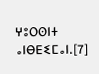ⵖⵓⵔⵙⵏⵜ ⴰⵏⴱⴹⵉⵎⴰⵏ.[7]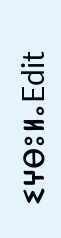ⵉⵖⴱⵓⵍⴰEdit